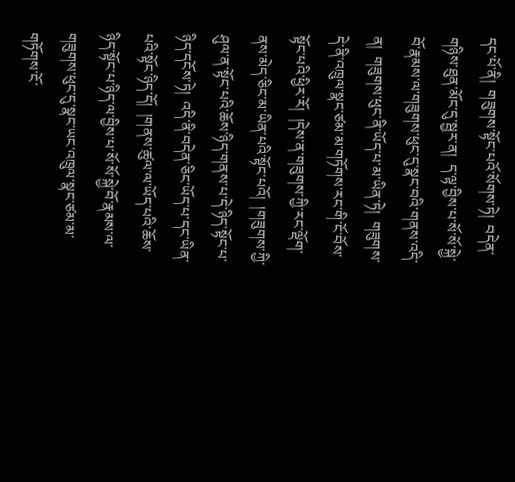དང་པོ་ནི།  གཟུགས་སྟོང་པའོ་སོགས་ཏེ།  བདེན་གཉིས་ཐུན་མོང་དུ་སྦྱར་ན།  ད་ལྟ་བྱིས་པ་སོ་སོ་སྐྱེ་བོ་རྣམས་ལ་གཟུགས་ཕུང་དུ་སྣང་བའི་གནས་འདི་ན།  གཟུགས་ཕུང་ནི་ཡོད་པ་མ་ཡིན་ཏེ།  གཟུགས་དེ་ནི་འཁྲུལ་སྣང་ཙམ་མ་གཏོགས་རང་གི་ངོ་བོས་སྟོང་པའི་ཕྱིར་རོ།  །དེས་ན་གཟུགས་ཀྱི་རང་ལྡོག་ནས་མེད་ཅིང་མ་ཡིན་པའི་སྟོང་པའོ།  །གཟུགས་ཀྱི་ཤུལ་ན་སྟོང་པའི་ཆོས་ཉིད་གནས་པ་དེ་ཉིད་སྟོང་པ་ཉིད་དངོས་ཏེ།  འདི་ནི་བདེན་ཅིང་ཡོད་པ་དང་ཡིན་པའི་སྟོང་ཉིད་དོ།  །གནས་ཚུལ་ལ་ཡོད་པའི་ཆོས་ཉིད་སྟོང་པ་ཉིད་ལ་བྱིས་པ་སོ་སོ་སྐྱེ་བོ་རྣམས་ལ་གཟུགས་ཕུང་དུ་སྣང་ཡང་འཁྲུལ་སྣང་ཙམ་མ་གཏོགས་ངོ་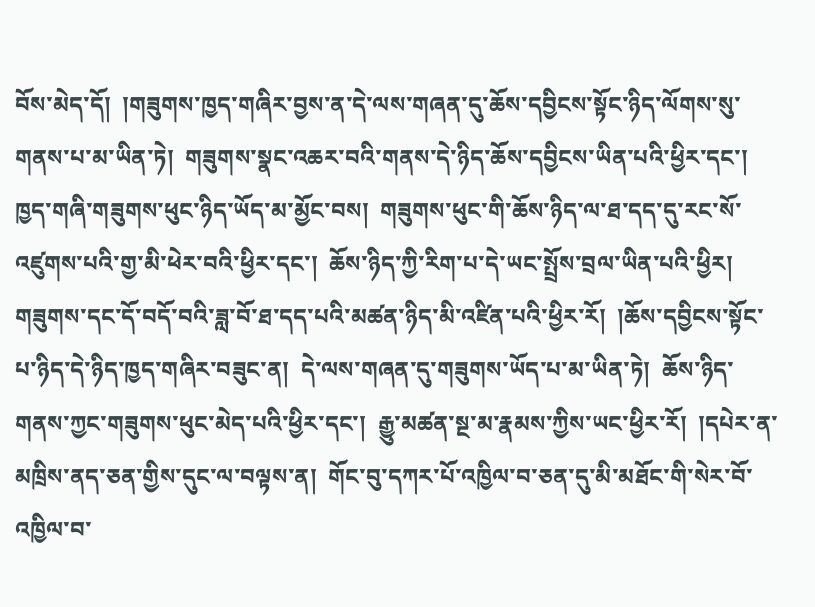བོས་མེད་དོ།  །གཟུགས་ཁྱད་གཞིར་བྱས་ན་དེ་ལས་གཞན་དུ་ཆོས་དབྱིངས་སྟོང་ཉིད་ལོགས་སུ་གནས་པ་མ་ཡིན་ཏེ།  གཟུགས་སྣང་འཆར་བའི་གནས་དེ་ཉིད་ཆོས་དབྱིངས་ཡིན་པའི་ཕྱིར་དང་།  ཁྱད་གཞི་གཟུགས་ཕུང་ཉིད་ཡོད་མ་མྱོང་བས།  གཟུགས་ཕུང་གི་ཆོས་ཉིད་ལ་ཐ་དད་དུ་རང་སོ་འཛུགས་པའི་གྱ་མི་ཕེར་བའི་ཕྱིར་དང་།  ཆོས་ཉིད་ཀྱི་རིག་པ་དེ་ཡང་སྤྲོས་བྲལ་ཡིན་པའི་ཕྱིར།  གཟུགས་དང་དོ་བདོ་བའི་ཟླ་བོ་ཐ་དད་པའི་མཚན་ཉིད་མི་འཛིན་པའི་ཕྱིར་རོ།  །ཆོས་དབྱིངས་སྟོང་པ་ཉིད་དེ་ཉིད་ཁྱད་གཞིར་བཟུང་ན།  དེ་ལས་གཞན་དུ་གཟུགས་ཡོད་པ་མ་ཡིན་ཏེ།  ཆོས་ཉིད་གནས་ཀྱང་གཟུགས་ཕུང་མེད་པའི་ཕྱིར་དང་།  རྒྱུ་མཚན་སྔ་མ་རྣམས་ཀྱིས་ཡང་ཕྱིར་རོ།  །དཔེར་ན་མཁྲིས་ནད་ཅན་གྱིས་དུང་ལ་བལྟས་ན།  གོང་བུ་དཀར་པོ་འཁྱིལ་བ་ཅན་དུ་མི་མཐོང་གི་སེར་བོ་འཁྱིལ་བ་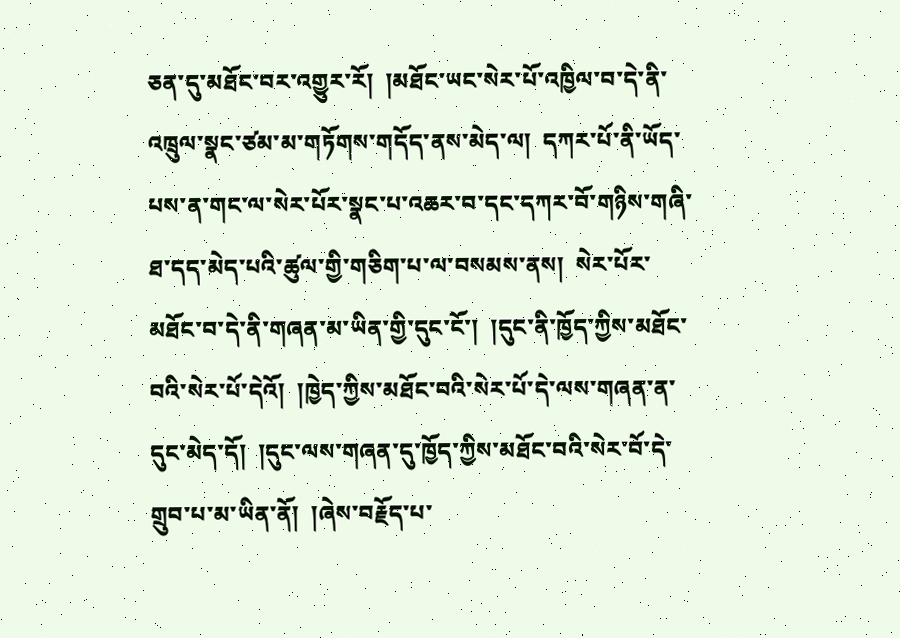ཅན་དུ་མཐོང་བར་འགྱུར་རོ།  །མཐོང་ཡང་སེར་པོ་འཁྱིལ་བ་དེ་ནི་འཁྲུལ་སྣང་ཙམ་མ་གཏོགས་གདོད་ནས་མེད་ལ།  དཀར་པོ་ནི་ཡོད་པས་ན་གང་ལ་སེར་པོར་སྣང་པ་འཆར་བ་དང་དཀར་བོ་གཉིས་གཞི་ཐ་དད་མེད་པའི་ཚུལ་གྱི་གཅིག་པ་ལ་བསམས་ནས།  སེར་པོར་མཐོང་བ་དེ་ནི་གཞན་མ་ཡིན་གྱི་དུང་ངོ་།  །དུང་ནི་ཁྱོད་ཀྱིས་མཐོང་བའི་སེར་པོ་དེའོ།  །ཁྱེད་ཀྱིས་མཐོང་བའི་སེར་པོ་དེ་ལས་གཞན་ན་དུང་མེད་དོ།  །དུང་ལས་གཞན་དུ་ཁྱོད་ཀྱིས་མཐོང་བའི་སེར་བོ་དེ་གྲུབ་པ་མ་ཡིན་ནོ།  །ཞེས་བརྗོད་པ་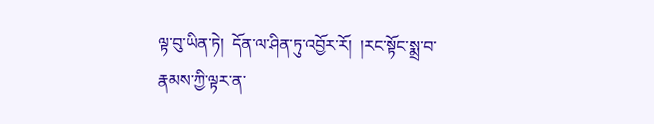ལྟ་བུ་ཡིན་ཏེ།  དོན་ལ་ཤིན་ཏུ་འབྱོར་རོ།  །རང་སྟོང་སྨྲ་བ་རྣམས་ཀྱི་ལྟར་ན་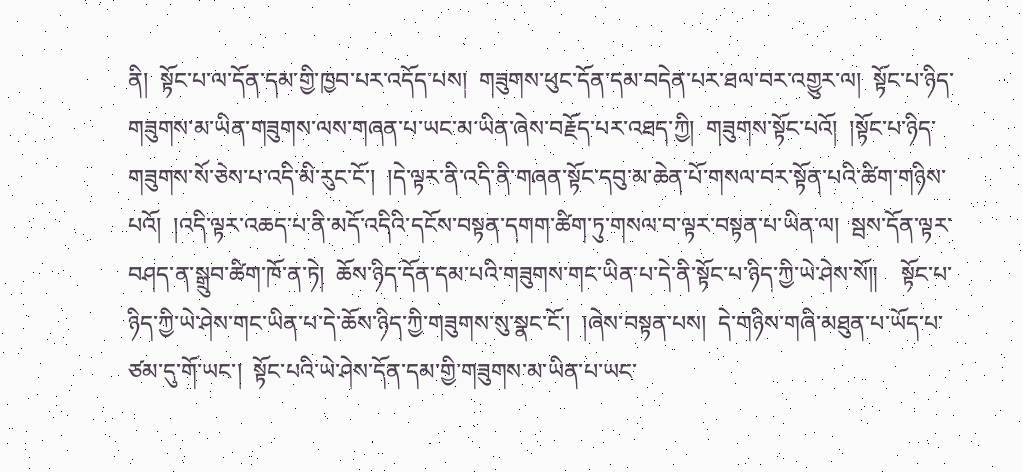ནི།  སྟོང་པ་ལ་དོན་དམ་གྱི་ཁྱབ་པར་འདོད་པས།  གཟུགས་ཕུང་དོན་དམ་བདེན་པར་ཐལ་བར་འགྱུར་ལ།  སྟོང་པ་ཉིད་གཟུགས་མ་ཡིན་གཟུགས་ལས་གཞན་པ་ཡང་མ་ཡིན་ཞེས་བརྗོད་པར་འཐད་ཀྱི།  གཟུགས་སྟོང་པའོ།  །སྟོང་པ་ཉིད་གཟུགས་སོ་ཅེས་པ་འདི་མི་རུང་ངོ་།  །དེ་ལྟར་ནི་འདི་ནི་གཞན་སྟོང་དབུ་མ་ཆེན་པོ་གསལ་བར་སྟོན་པའི་ཚིག་གཉིས་པའོ།  །འདི་ལྟར་འཆད་པ་ནི་མདོ་འདིའི་དངོས་བསྟན་དགག་ཚིག་ཏུ་གསལ་བ་ལྟར་བསྟན་པ་ཡིན་ལ།  སྦས་དོན་ལྟར་བཤད་ན་སྒྲུབ་ཚིག་ཁོ་ན་ཏེ།  ཆོས་ཉིད་དོན་དམ་པའི་གཟུགས་གང་ཡིན་པ་དེ་ནི་སྟོང་པ་ཉིད་ཀྱི་ཡེ་ཤེས་སོ༎    སྟོང་པ་ཉིད་ཀྱི་ཡེ་ཤེས་གང་ཡིན་པ་དེ་ཆོས་ཉིད་ཀྱི་གཟུགས་སུ་སྣང་ངོ་།  །ཞེས་བསྟན་པས།  དེ་གཉིས་གཞི་མཐུན་པ་ཡོད་པ་ཙམ་དུ་གོ་ཡང་།  སྟོང་པའི་ཡེ་ཤེས་དོན་དམ་གྱི་གཟུགས་མ་ཡིན་པ་ཡང་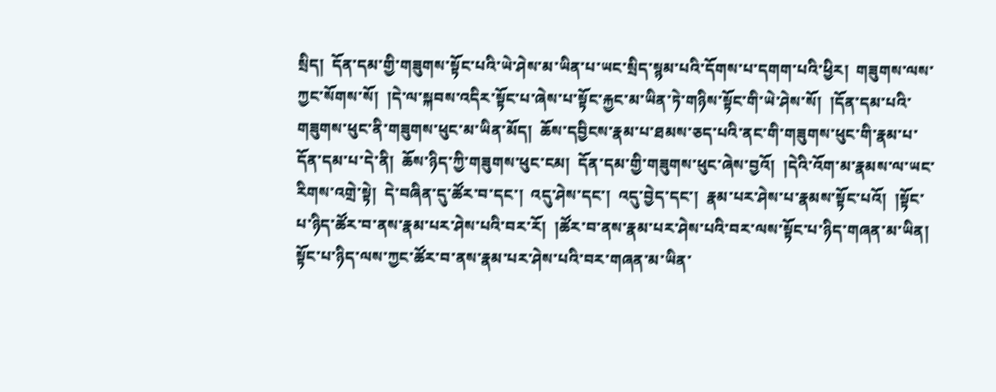སྲིད།  དོན་དམ་གྱི་གཟུགས་སྟོང་པའི་ཡེ་ཤེས་མ་ཡིན་པ་ཡང་སྲིད་སྙམ་པའི་དོགས་པ་དགག་པའི་ཕྱིར།  གཟུགས་ལས་ཀྱང་སོགས་སོ།  །དེ་ལ་སྐབས་འདིར་སྟོང་པ་ཞེས་པ་སྟོང་རྐྱང་མ་ཡིན་ཏེ་གཉིས་སྟོང་གི་ཡེ་ཤེས་སོ།  །དོན་དམ་པའི་གཟུགས་ཕུང་ནི་གཟུགས་ཕུང་མ་ཡིན་མོད།  ཆོས་དབྱིངས་རྣམ་པ་ཐམས་ཅད་པའི་ནང་གི་གཟུགས་ཕུང་གི་རྣམ་པ་དོན་དམ་པ་དེ་ནི།  ཆོས་ཉིད་ཀྱི་གཟུགས་ཕུང་ངམ།  དོན་དམ་གྱི་གཟུགས་ཕུང་ཞེས་བྱའོ།  །དེའི་འོག་མ་རྣམས་ལ་ཡང་རིགས་འགྲེ་སྟེ།  དེ་བཞིན་དུ་ཚོར་བ་དང་།  འདུ་ཤེས་དང་།  འདུ་བྱེད་དང་།  རྣམ་པར་ཤེས་པ་རྣམས་སྟོང་པའོ།  །སྟོང་པ་ཉིད་ཚོར་བ་ནས་རྣམ་པར་ཤེས་པའི་བར་རོ།  །ཚོར་བ་ནས་རྣམ་པར་ཤེས་པའི་བར་ལས་སྟོང་པ་ཉིད་གཞན་མ་ཡིན།  སྟོང་པ་ཉིད་ལས་ཀྱང་ཚོར་བ་ནས་རྣམ་པར་ཤེས་པའི་བར་གཞན་མ་ཡིན་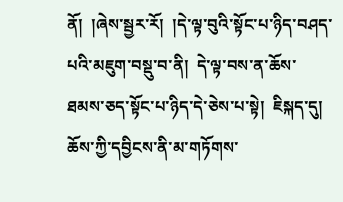ནོ།  །ཞེས་སྦྱར་རོ།  །དེ་ལྟ་བུའི་སྟོང་པ་ཉིད་བཤད་པའི་མཇུག་བསྡུ་བ་ནི།  དེ་ལྟ་བས་ན་ཆོས་ཐམས་ཅད་སྟོང་པ་ཉིད་དེ་ཅེས་པ་སྟེ།  ཇིསྐད་དུ།  ཆོས་ཀྱི་དབྱིངས་ནི་མ་གཏོགས་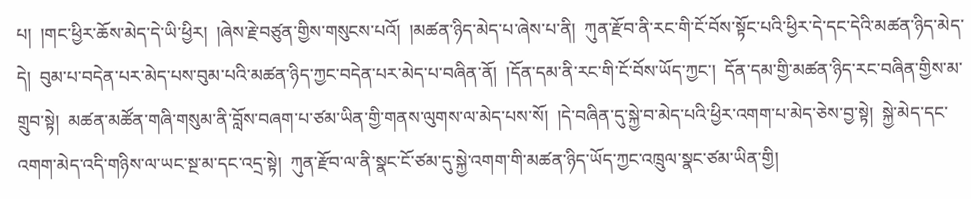པ།  །གང་ཕྱིར་ཆོས་མེད་དེ་ཡི་ཕྱིར།  །ཞེས་རྗེ་བཙུན་གྱིས་གསུངས་པའོ།  །མཚན་ཉིད་མེད་པ་ཞེས་པ་ནི།  ཀུན་རྫོབ་ནི་རང་གི་ངོ་བོས་སྟོང་པའི་ཕྱིར་དེ་དང་དེའི་མཚན་ཉིད་མེད་དེ།  བུམ་པ་བདེན་པར་མེད་པས་བུམ་པའི་མཚན་ཉིད་ཀྱང་བདེན་པར་མེད་པ་བཞིན་ནོ།  །དོན་དམ་ནི་རང་གི་ངོ་བོས་ཡོད་ཀྱང་།  དོན་དམ་གྱི་མཚན་ཉིད་རང་བཞིན་གྱིས་མ་གྲུབ་སྟེ།  མཚན་མཚོན་གཞི་གསུམ་ནི་བློས་བཞག་པ་ཙམ་ཡིན་གྱི་གནས་ལུགས་ལ་མེད་པས་སོ།  །དེ་བཞིན་དུ་སྐྱེ་བ་མེད་པའི་ཕྱིར་འགག་པ་མེད་ཅེས་བྱ་སྟེ།  སྐྱེ་མེད་དང་འགག་མེད་འདི་གཉིས་ལ་ཡང་སྔ་མ་དང་འདྲ་སྟེ།  ཀུན་རྫོབ་ལ་ནི་སྣང་ངོ་ཙམ་དུ་སྐྱེ་འགག་གི་མཚན་ཉིད་ཡོད་ཀྱང་འཁྲུལ་སྣང་ཙམ་ཡིན་གྱི།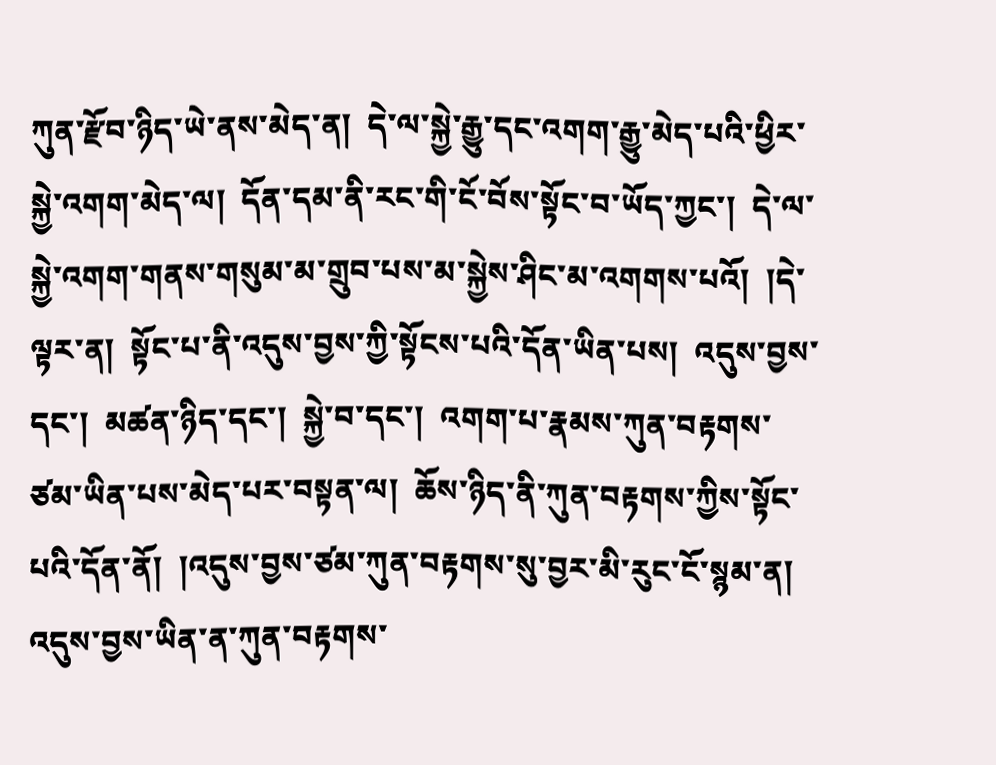ཀུན་རྫོབ་ཉིད་ཡེ་ནས་མེད་ན།  དེ་ལ་སྐྱེ་རྒྱུ་དང་འགག་རྒྱུ་མེད་པའི་ཕྱིར་སྐྱེ་འགག་མེད་ལ།  དོན་དམ་ནི་རང་གི་ངོ་བོས་སྟོང་བ་ཡོད་ཀྱང་།  དེ་ལ་སྐྱེ་འགག་གནས་གསུམ་མ་གྲུབ་པས་མ་སྐྱེས་ཤིང་མ་འགགས་པའོ།  །དེ་ལྟར་ན།  སྟོང་པ་ནི་འདུས་བྱས་ཀྱི་སྟོངས་པའི་དོན་ཡིན་པས།  འདུས་བྱས་དང་།  མཚན་ཉིད་དང་།  སྐྱེ་བ་དང་།  འགག་པ་རྣམས་ཀུན་བརྟགས་ཙམ་ཡིན་པས་མེད་པར་བསྟན་ལ།  ཆོས་ཉིད་ནི་ཀུན་བརྟགས་ཀྱིས་སྟོང་པའི་དོན་ནོ།  །འདུས་བྱས་ཙམ་ཀུན་བརྟགས་སུ་བྱར་མི་རུང་ངོ་སྙམ་ན།  འདུས་བྱས་ཡིན་ན་ཀུན་བརྟགས་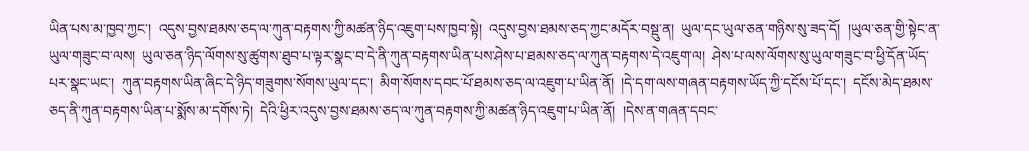ཡིན་པས་མ་ཁྱབ་ཀྱང་།  འདུས་བྱས་ཐམས་ཅད་ལ་ཀུན་བརྟགས་ཀྱི་མཚན་ཉིད་འཇུག་པས་ཁྱབ་སྟེ།  འདུས་བྱས་ཐམས་ཅད་ཀྱང་མདོར་བསྡུ་ན།  ཡུལ་དང་ཡུལ་ཅན་གཉིས་སུ་ཟད་དོ།  །ཡུལ་ཅན་གྱི་སྟེང་ན་ཡུལ་གཟུང་བ་ལས།  ཡུལ་ཅན་ཉིད་ལོགས་སུ་ཚུགས་ཐུབ་པ་ལྟར་སྣང་བ་དེ་ནི་ཀུན་བརྟགས་ཡིན་པས་ཤེས་པ་ཐམས་ཅད་ལ་ཀུན་བརྟགས་དེ་འཇུག་ལ།  ཤེས་པ་ལས་ལོགས་སུ་ཡུལ་གཟུང་བ་ཕྱི་དོན་ཡོད་པར་སྣང་ཡང་།  ཀུན་བརྟགས་ཡིན་ཞིང་དེ་ཉིད་གཟུགས་སོགས་ཡུལ་དང་།  མིག་སོགས་དབང་པོ་ཐམས་ཅད་ལ་འཇུག་པ་ཡིན་ནོ།  །དེ་དག་ལས་གཞན་བརྟགས་ཡོད་ཀྱི་དངོས་པོ་དང་།  དངོས་མེད་ཐམས་ཅད་ནི་ཀུན་བརྟགས་ཡིན་པ་སྨོས་མ་དགོས་ཏེ།  དེའི་ཕྱིར་འདུས་བྱས་ཐམས་ཅད་ལ་ཀུན་བརྟགས་ཀྱི་མཚན་ཉིད་འཇུག་པ་ཡིན་ནོ།  །དེས་ན་གཞན་དབང་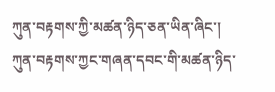ཀུན་བརྟགས་ཀྱི་མཚན་ཉིད་ཅན་ཡིན་ཞིང་།  ཀུན་བརྟགས་ཀྱང་གཞན་དབང་གི་མཚན་ཉིད་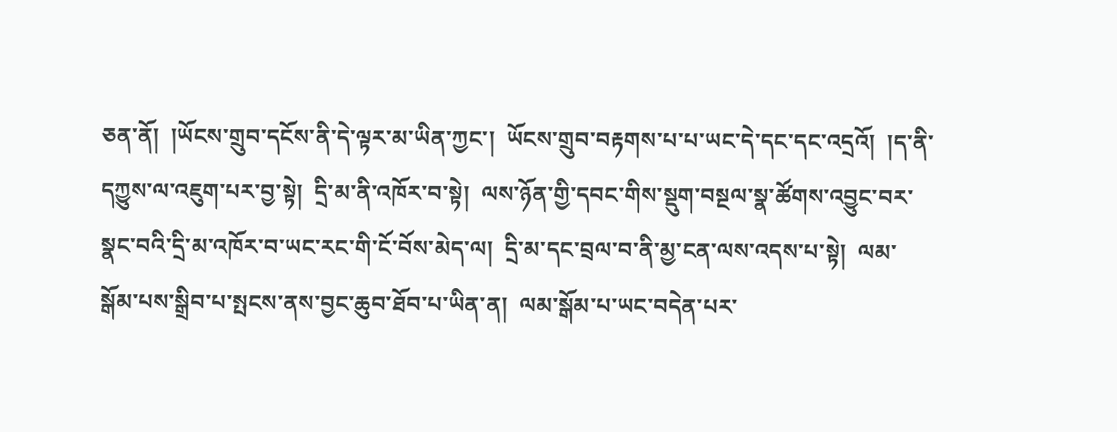ཅན་ནོ།  །ཡོངས་གྲུབ་དངོས་ནི་དེ་ལྟར་མ་ཡིན་ཀྱང་།  ཡོངས་གྲུབ་བརྟགས་པ་པ་ཡང་དེ་དང་དང་འདྲའོ།  །ད་ནི་དཀྱུས་ལ་འཇུག་པར་བྱ་སྟེ།  དྲི་མ་ནི་འཁོར་བ་སྟེ།  ལས་ཉོན་གྱི་དབང་གིས་སྡུག་བསྔལ་སྣ་ཚོགས་འབྱུང་བར་སྣང་བའི་དྲི་མ་འཁོར་བ་ཡང་རང་གི་ངོ་བོས་མེད་ལ།  དྲི་མ་དང་བྲལ་བ་ནི་མྱ་ངན་ལས་འདས་པ་སྟེ།  ལམ་སྒོམ་པས་སྒྲིབ་པ་སྤངས་ནས་བྱང་ཆུབ་ཐོབ་པ་ཡིན་ན།  ལམ་སྒོམ་པ་ཡང་བདེན་པར་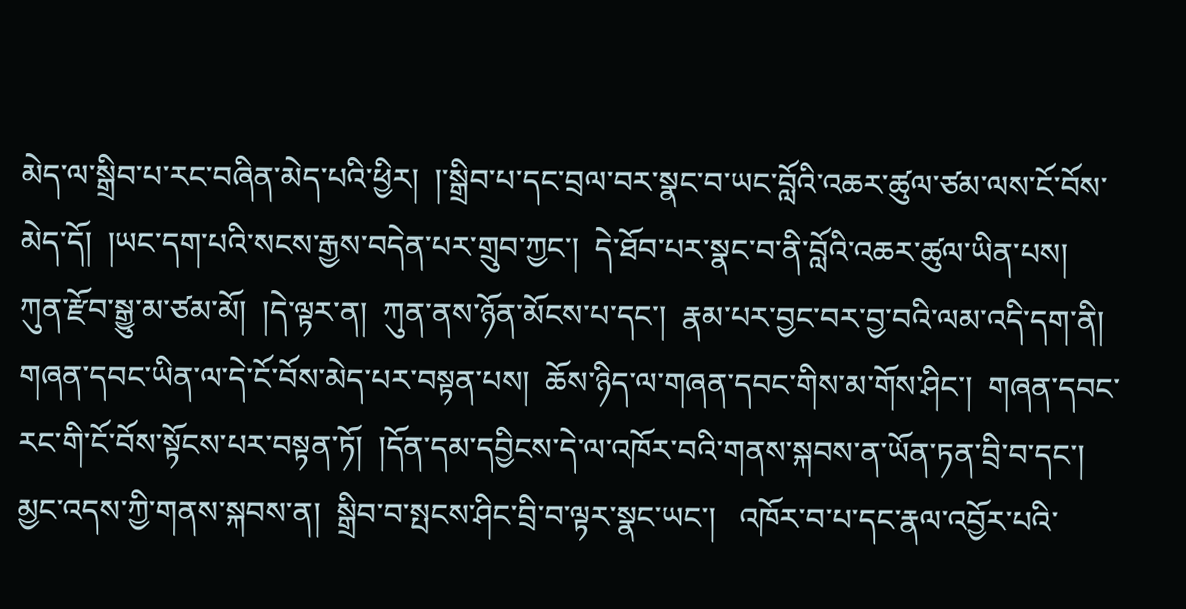མེད་ལ་སྒྲིབ་པ་རང་བཞིན་མེད་པའི་ཕྱིར།  །་སྒྲིབ་པ་དང་བྲལ་བར་སྣང་བ་ཡང་བློའི་འཆར་ཚུལ་ཙམ་ལས་ངོ་བོས་མེད་དོ།  །ཡང་དག་པའི་སངས་རྒྱས་བདེན་པར་གྲུབ་ཀྱང་།  དེ་ཐོབ་པར་སྣང་བ་ནི་བློའི་འཆར་ཚུལ་ཡིན་པས།  ཀུན་རྫོབ་སྒྱུ་མ་ཙམ་མོ།  །དེ་ལྟར་ན།  ཀུན་ནས་ཉོན་མོངས་པ་དང་།  རྣམ་པར་བྱང་བར་བྱ་བའི་ལམ་འདི་དག་ནི།  གཞན་དབང་ཡིན་ལ་དེ་ངོ་བོས་མེད་པར་བསྟན་པས།  ཆོས་ཉིད་ལ་གཞན་དབང་གིས་མ་གོས་ཤིང་།  གཞན་དབང་རང་གི་ངོ་བོས་སྟོངས་པར་བསྟན་ཏོ།  །དོན་དམ་དབྱིངས་དེ་ལ་འཁོར་བའི་གནས་སྐབས་ན་ཡོན་ཏན་བྲི་བ་དང་།  མྱང་འདས་ཀྱི་གནས་སྐབས་ན།  སྒྲིབ་བ་སྤངས་ཤིང་བྲི་བ་ལྟར་སྣང་ཡང་།   འཁོར་བ་པ་དང་རྣལ་འབྱོར་པའི་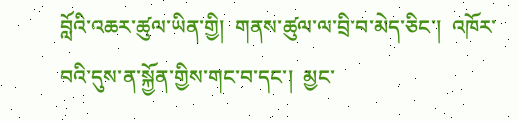བློའི་འཆར་ཚུལ་ཡིན་གྱི།  གནས་ཚུལ་ལ་བྲི་བ་མེད་ཅིང་།  འཁོར་བའི་དུས་ན་སྐྱོན་གྱིས་གང་བ་དང་།  མྱང་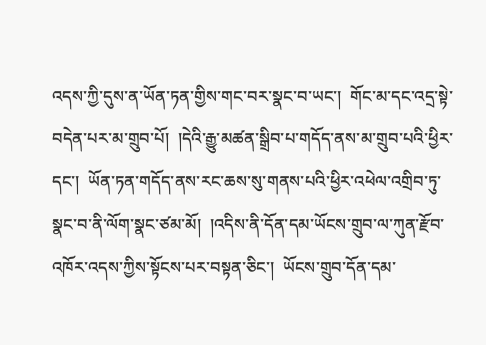འདས་ཀྱི་དུས་ན་ཡོན་ཏན་གྱིས་གང་བར་སྣང་བ་ཡང་།  གོང་མ་དང་འདྲ་སྟེ་བདེན་པར་མ་གྲུབ་པོ།  །དེའི་རྒྱུ་མཚན་སྒྲིབ་པ་གདོད་ནས་མ་གྲུབ་པའི་ཕྱིར་དང་།  ཡོན་ཏན་གདོད་ནས་རང་ཆས་སུ་གནས་པའི་ཕྱིར་འཕེལ་འགྲིབ་ཏུ་སྣང་བ་ནི་ལོག་སྣང་ཙམ་མོ།  །འདིས་ནི་དོན་དམ་ཡོངས་གྲུབ་ལ་ཀུན་རྫོབ་འཁོར་འདས་ཀྱིས་སྟོངས་པར་བསྟན་ཅིང་།  ཡོངས་གྲུབ་དོན་དམ་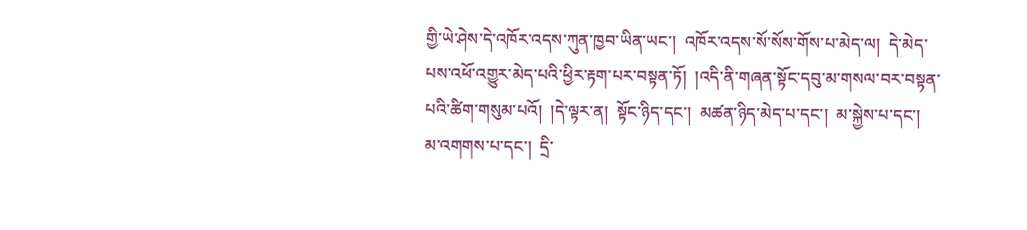གྱི་ཡེ་ཤེས་དེ་འཁོར་འདས་ཀུན་ཁྱབ་ཡིན་ཡང་།  འཁོར་འདས་སོ་སོས་གོས་པ་མེད་ལ།  དེ་མེད་པས་འཕོ་འགྱུར་མེད་པའི་ཕྱིར་རྟག་པར་བསྟན་ཏོ།  །འདི་ནི་གཞན་སྟོང་དབུ་མ་གསལ་བར་བསྟན་པའི་ཚིག་གསུམ་པའོ།  །དེ་ལྟར་ན།  སྟོང་ཉིད་དང་།  མཚན་ཉིད་མེད་པ་དང་།  མ་སྐྱེས་པ་དང་།  མ་འགགས་པ་དང་།  དྲི་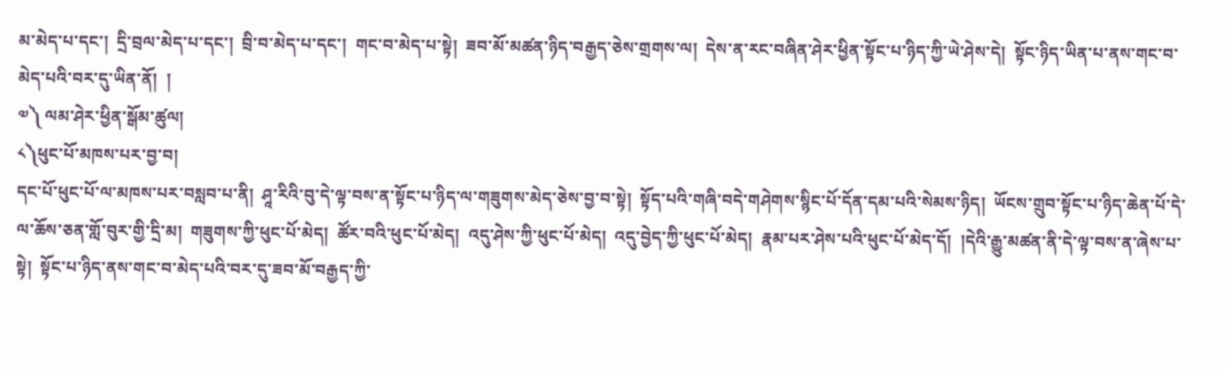མ་མེད་པ་དང་།  དྲི་བྲལ་མེད་པ་དང་།  བྲི་བ་མེད་པ་དང་།  གང་བ་མེད་པ་སྟེ།  ཟབ་མོ་མཚན་ཉིད་བརྒྱད་ཅེས་གྲགས་ལ།  དེས་ན་རང་བཞིན་ཤེར་ཕྱིན་སྟོང་པ་ཉིད་ཀྱི་ཡེ་ཤེས་དེ།  སྟོང་ཉིད་ཡིན་པ་ནས་གང་བ་མེད་པའི་བར་དུ་ཡིན་ནོ།  །
༧༽ ལམ་ཤེར་ཕྱིན་སྒོམ་ཚུལ།
༨༽ཕུང་པོ་མཁས་པར་བྱ་བ།
དང་པོ་ཕུང་པོ་ལ་མཁས་པར་བསླབ་པ་ནི།  ཤཱ་རིའི་བུ་དེ་ལྟ་བས་ན་སྟོང་པ་ཉིད་ལ་གཟུགས་མེད་ཅེས་བྱ་བ་སྟེ།  སྟོད་པའི་གཞི་བདེ་གཤེགས་སྙིང་པོ་དོན་དམ་པའི་སེམས་ཉིད།  ཡོངས་གྲུབ་སྟོང་པ་ཉིད་ཆེན་པོ་དེ་ལ་ཆོས་ཅན་གློ་བུར་གྱི་དྲི་མ།  གཟུགས་ཀྱི་ཕུང་པོ་མེད།  ཚོར་བའི་ཕུང་པོ་མེད།  འདུ་ཤེས་ཀྱི་ཕུང་པོ་མེད།  འདུ་བྱེད་ཀྱི་ཕུང་པོ་མེད།  རྣམ་པར་ཤེས་པའི་ཕུང་པོ་མེད་དོ།  །དེའི་རྒྱུ་མཚན་ནི་དེ་ལྟ་བས་ན་ཞེས་པ་སྟེ།  སྟོང་པ་ཉིད་ནས་གང་བ་མེད་པའི་བར་དུ་ཟབ་མོ་བརྒྱད་ཀྱི་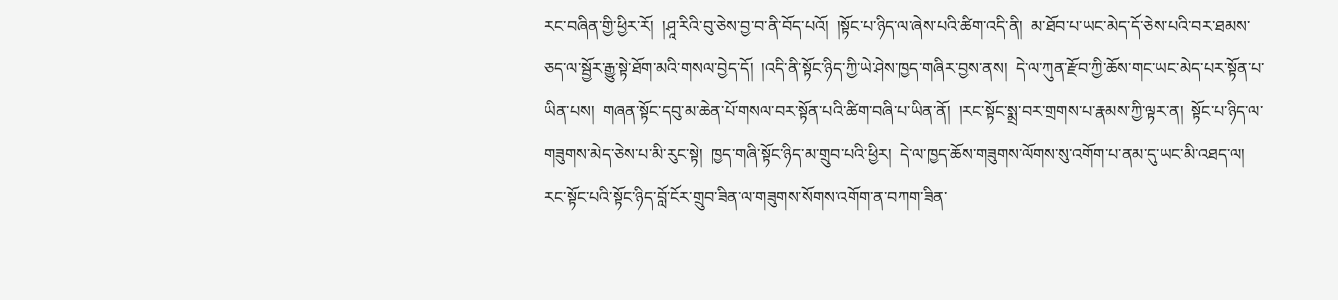རང་བཞིན་གྱི་ཕྱིར་རོ།  །ཤཱ་རིའི་བུ་ཅེས་བྱ་བ་ནི་བོད་པའོ།  །སྟོང་པ་ཉིད་ལ་ཞེས་པའི་ཚིག་འདི་ནི།  མ་ཐོབ་པ་ཡང་མེད་དོ་ཅེས་པའི་བར་ཐམས་ཅད་ལ་སྦྱོར་རྒྱུ་སྟེ་ཐོག་མའི་གསལ་བྱེད་དོ།  །འདི་ནི་སྟོང་ཉིད་ཀྱི་ཡེ་ཤེས་ཁྱད་གཞིར་བྱས་ནས།  དེ་ལ་ཀུན་རྫོབ་ཀྱི་ཆོས་གང་ཡང་མེད་པར་སྟོན་པ་ཡིན་པས།  གཞན་སྟོང་དབུ་མ་ཆེན་པོ་གསལ་བར་སྟོན་པའི་ཚིག་བཞི་པ་ཡིན་ནོ།  །རང་སྟོང་སྨྲ་བར་གྲགས་པ་རྣམས་ཀྱི་ལྟར་ན།  སྟོང་པ་ཉིད་ལ་གཟུགས་མེད་ཅེས་པ་མི་རུང་སྟེ།  ཁྱད་གཞི་སྟོང་ཉིད་མ་གྲུབ་པའི་ཕྱིར།  དེ་ལ་ཁྱད་ཆོས་གཟུགས་ལོགས་སུ་འགོག་པ་ནམ་དུ་ཡང་མི་འཐད་ལ།  རང་སྟོང་པའི་སྟོང་ཉིད་བློ་ངོར་གྲུབ་ཟིན་ལ་གཟུགས་སོགས་འགོག་ན་བཀག་ཟིན་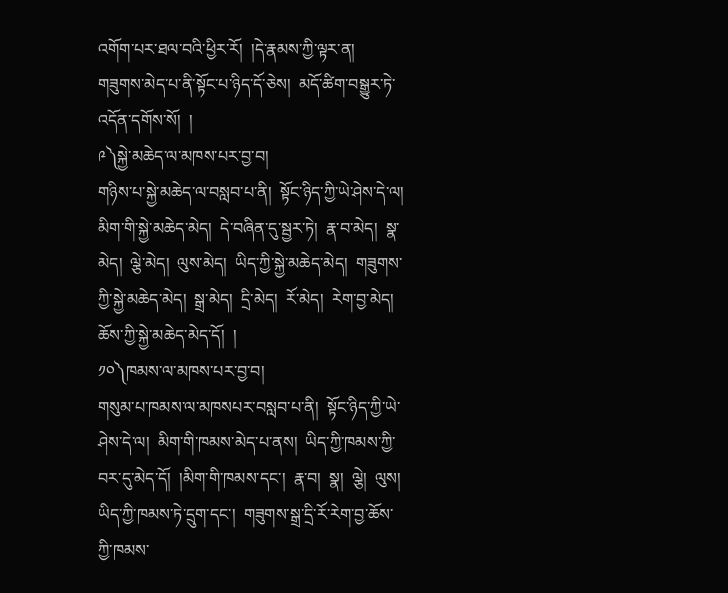འགོག་པར་ཐལ་བའི་ཕྱིར་རོ།  །དེ་རྣམས་ཀྱི་ལྟར་ན།  གཟུགས་མེད་པ་ནི་སྟོང་པ་ཉིད་དོ་ཅེས།  མདོ་ཚིག་བསྒྱུར་ཏེ་འདོན་དགོས་སོ།  །
༩༽སྐྱེ་མཆེད་ལ་མཁས་པར་བྱ་བ།
གཉིས་པ་སྐྱེ་མཆེད་ལ་བསླབ་པ་ནི།  སྟོང་ཉིད་ཀྱི་ཡེ་ཤེས་དེ་ལ།  མིག་གི་སྐྱེ་མཆེད་མེད།  དེ་བཞིན་དུ་སྦྱར་ཏེ།  རྣ་བ་མེད།  སྣ་མེད།  ལྕེ་མེད།  ལུས་མེད།  ཡིད་ཀྱི་སྐྱེ་མཆེད་མེད།  གཟུགས་ཀྱི་སྐྱེ་མཆེད་མེད།  སྒྲ་མེད།  དྲི་མེད།  རོ་མེད།  རེག་བྱ་མེད།  ཆོས་ཀྱི་སྐྱེ་མཆེད་མེད་དོ།  །
༡༠༽ཁམས་ལ་མཁས་པར་བྱ་བ།
གསུམ་པ་ཁམས་ལ་མཁསཔར་བསླབ་པ་ནི།  སྟོང་ཉིད་ཀྱི་ཡེ་ཤེས་དེ་ལ།  མིག་གི་ཁམས་མེད་པ་ནས།  ཡིད་ཀྱི་ཁམས་ཀྱི་བར་དུ་མེད་དོ།  །མིག་གི་ཁམས་དང་།  རྣ་བ།  སྣ།  ལྕེ།  ལུས།  ཡིད་ཀྱི་ཁམས་ཏེ་དྲུག་དང་།  གཟུགས་སྒྲ་དྲི་རོ་རེག་བྱ་ཆོས་ཀྱི་ཁམས་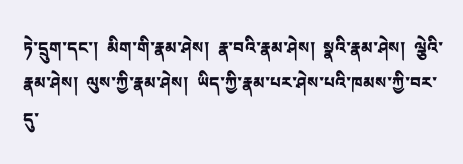ཏེ་དྲུག་དང་།  མིག་གི་རྣམ་ཤེས།  རྣ་བའི་རྣམ་ཤེས།  སྣའི་རྣམ་ཤེས།  ལྕེའི་རྣམ་ཤེས།  ལུས་ཀྱི་རྣམ་ཤེས།  ཡིད་ཀྱི་རྣམ་པར་ཤེས་པའི་ཁམས་ཀྱི་བར་དུ་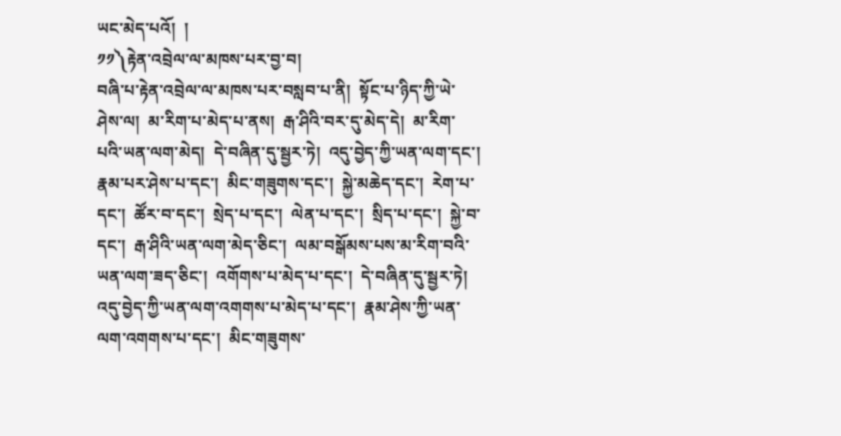ཡང་མེད་པའོ།  །
༡༡༽རྟེན་འབྲེལ་ལ་མཁས་པར་བྱ་བ།
བཞི་པ་རྟེན་འབྲེལ་ལ་མཁས་པར་བསླབ་པ་ནི།  སྟོང་པ་ཉིད་ཀྱི་ཡེ་ཤེས་ལ།  མ་རིག་པ་མེད་པ་ནས།  རྒ་ཤིའི་བར་དུ་མེད་དེ།  མ་རིག་པའི་ཡན་ལག་མེད།  དེ་བཞིན་དུ་སྦྱར་ཏེ།  འདུ་བྱེད་ཀྱི་ཡན་ལག་དང་།  རྣམ་པར་ཤེས་པ་དང་།  མིང་གཟུགས་དང་།  སྐྱེ་མཆེད་དང་།  རེག་པ་དང་།  ཚོར་བ་དང་།  སྲེད་པ་དང་།  ལེན་པ་དང་།  སྲིད་པ་དང་།  སྐྱེ་བ་དང་།  རྒ་ཤིའི་ཡན་ལག་མེད་ཅིང་།  ལམ་བསྒོམས་པས་མ་རིག་བའི་ཡན་ལག་ཟད་ཅིང་།  འགོགས་པ་མེད་པ་དང་།  དེ་བཞིན་དུ་སྦྱར་ཏེ།  འདུ་བྱེད་ཀྱི་ཡན་ལག་འགགས་པ་མེད་པ་དང་།  རྣམ་ཤེས་ཀྱི་ཡན་ལག་འགགས་པ་དང་།  མིང་གཟུགས་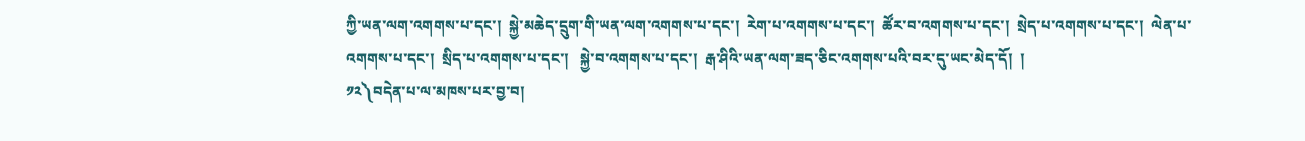ཀྱི་ཡན་ལག་འགགས་པ་དང་།  སྐྱེ་མཆེད་དྲུག་གི་ཡན་ལག་འགགས་པ་དང་།  རེག་པ་འགགས་པ་དང་།  ཚོར་བ་འགགས་པ་དང་།  སྲེད་པ་འགགས་པ་དང་།  ལེན་པ་འགགས་པ་དང་།  སྲིད་པ་འགགས་པ་དང་།   སྐྱེ་བ་འགགས་པ་དང་།  རྒ་ཤིའི་ཡན་ལག་ཟད་ཅིང་འགགས་པའི་བར་དུ་ཡང་མེད་དོ།  །
༡༢༽བདེན་པ་ལ་མཁས་པར་བྱ་བ།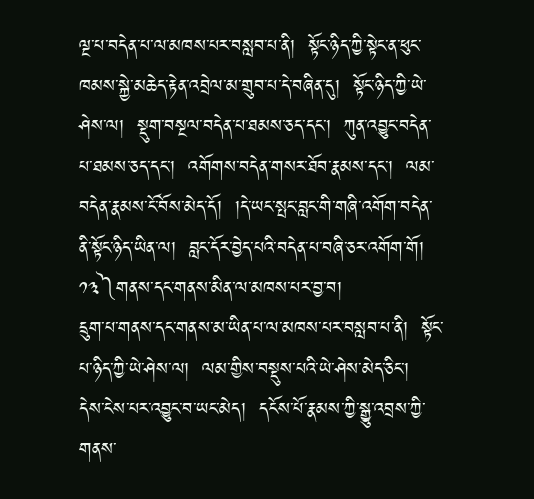ལྔ་པ་བདེན་པ་ལ་མཁས་པར་བསླབ་པ་ནི།  སྟོང་ཉིད་ཀྱི་སྟེང་ན་ཕུང་ཁམས་སྐྱེ་མཆེད་རྟེན་འབྲེལ་མ་གྲུབ་པ་དེ་བཞིན་དུ།  སྟོང་ཉིད་ཀྱི་ཡེ་ཤེས་ལ།  སྡུག་བསྔལ་བདེན་པ་ཐམས་ཅད་དང་།  ཀུན་འབྱུང་བདེན་པ་ཐམས་ཅད་དང་།  འགོགས་བདེན་གསར་ཐོབ་རྣམས་དང་།  ལམ་བདེན་རྣམས་ངོ་བོས་མེད་དོ།  །དེ་ཡང་སྤང་བླང་གི་གཞི་འགོག་བདེན་ནི་སྟོང་ཉིད་ཡིན་ལ།  བླང་དོར་བྱེད་པའི་བདེན་པ་བཞི་ཅར་འགོག་གོ།
༡༣༽གནས་དང་གནས་མིན་ལ་མཁས་པར་བྱ་བ།
དྲུག་པ་གནས་དང་གནས་མ་ཡིན་པ་ལ་མཁས་པར་བསླབ་པ་ནི།  སྟོང་པ་ཉིད་ཀྱི་ཡེ་ཤེས་ལ།  ལམ་གྱིས་བསྡུས་པའི་ཡེ་ཤེས་མེད་ཅིང་།  དེས་ངེས་པར་འབྱུང་བ་ཡང་མེད།  དངོས་པོ་རྣམས་ཀྱི་སྒྱུ་འབྲས་ཀྱི་གནས་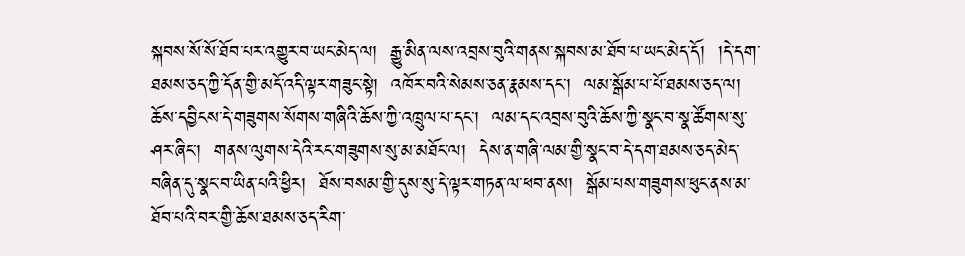སྐབས་སོ་སོ་ཐོབ་པར་འགྱུར་བ་ཡང་མེད་ལ།  རྒྱུ་མིན་ལས་འབྲས་བུའི་གནས་སྐབས་མ་ཐོབ་པ་ཡང་མེད་དོ།  །དེ་དག་ཐམས་ཅད་ཀྱི་དོན་གྱི་མདོ་འདི་ལྟར་གཟུང་སྟེ།  འཁོར་བའི་སེམས་ཅན་རྣམས་དང་།  ལམ་སྒོམ་པ་པོ་ཐམས་ཅད་ལ།  ཆོས་དབྱིངས་དེ་གཟུགས་སོགས་གཞིའི་ཆོས་ཀྱི་འཁྲུལ་པ་དང་།  ལམ་དང་འབྲས་བུའི་ཆོས་ཀྱི་སྣང་བ་སྣ་ཚོགས་སུ་ཤར་ཞིང་།  གནས་ལུགས་དེའི་རང་གཟུགས་སུ་མ་མཐོང་ལ།  དེས་ན་གཞི་ལམ་གྱི་སྣང་བ་དེ་དག་ཐམས་ཅད་མེད་བཞིན་དུ་སྣང་བ་ཡིན་པའི་ཕྱིར།  ཐོས་བསམ་གྱི་དུས་སུ་དེ་ལྟར་གཏན་ལ་ཕབ་ནས།  སྒོམ་པས་གཟུགས་ཕུང་ནས་མ་ཐོབ་པའི་བར་གྱི་ཆོས་ཐམས་ཅད་རིག་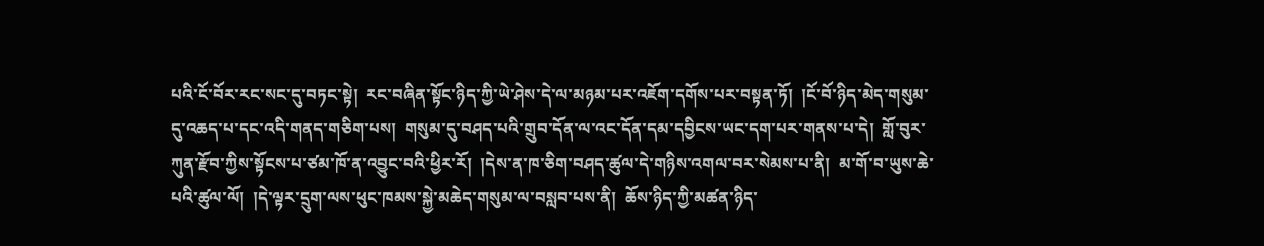པའི་ངོ་བོར་རང་སང་དུ་བཏང་སྟེ།  རང་བཞིན་སྟོང་ཉིད་ཀྱི་ཡེ་ཤེས་དེ་ལ་མཉམ་པར་འཇོག་དགོས་པར་བསྟན་ཏོ།  །ངོ་བོ་ཉིད་མེད་གསུམ་དུ་འཆད་པ་དང་འདི་གནད་གཅིག་པས།  གསུམ་དུ་བཤད་པའི་གྲུབ་དོན་ལ་འང་དོན་དམ་དབྱིངས་ཡང་དག་པར་གནས་པ་དེ།  གློ་བུར་ཀུན་རྫོབ་ཀྱིས་སྟོངས་པ་ཙམ་ཁོ་ན་འབྱུང་བའི་ཕྱིར་རོ།  །དེས་ན་ཁ་ཅིག་བཤད་ཚུལ་དེ་གཉིས་འགལ་བར་སེམས་པ་ནི།  མ་གོ་བ་ཡུས་ཆེ་པའི་ཚུལ་ལོ།  །དེ་ལྟར་དྲུག་ལས་ཕུང་ཁམས་སྐྱེ་མཆེད་གསུམ་ལ་བསླབ་པས་ནི།  ཆོས་ཉིད་ཀྱི་མཚན་ཉིད་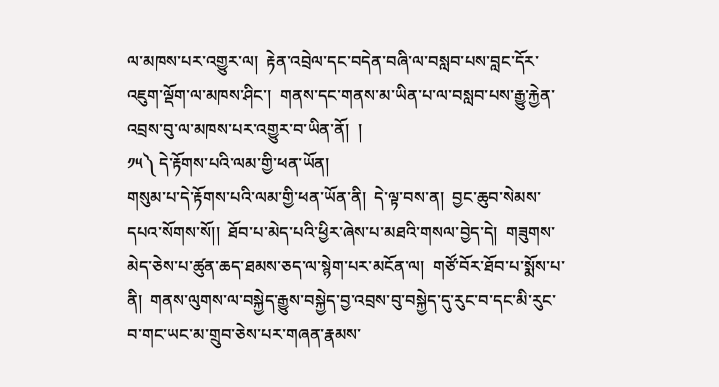ལ་མཁས་པར་འགྱུར་ལ།  རྟེན་འབྲེལ་དང་བདེན་བཞི་ལ་བསླབ་པས་བླང་དོར་འཇུག་ལྡོག་ལ་མཁས་ཤིང་།  གནས་དང་གནས་མ་ཡིན་པ་ལ་བསླབ་པས་རྒྱུ་རྐྱེན་འབྲས་བུ་ལ་མཁས་པར་འགྱུར་བ་ཡིན་ནོ།  །
༡༥༽ དེ་རྟོགས་པའི་ལམ་གྱི་ཕན་ཡོན།
གསུམ་པ་དེ་རྟོགས་པའི་ལམ་གྱི་ཕན་ཡོན་ནི།  དེ་ལྟ་བས་ན།  བྱང་ཆུབ་སེམས་དཔའ་སོགས་སོ།།  ཐོབ་པ་མེད་པའི་ཕྱིར་ཞེས་པ་མཐའི་གསལ་བྱེད་དེ།  གཟུགས་མེད་ཅེས་པ་ཚུན་ཆད་ཐམས་ཅད་ལ་སྙེག་པར་མངོན་ལ།  གཙོ་བོར་ཐོབ་པ་སྨོས་པ་ནི།  གནས་ལུགས་ལ་བསྐྱེད་རྒྱུས་བསྐྱེད་བྱ་འབྲས་བུ་བསྐྱེད་དུ་རུང་བ་དང་མི་རུང་བ་གང་ཡང་མ་གྲུབ་ཅེས་པར་གཞན་རྣམས་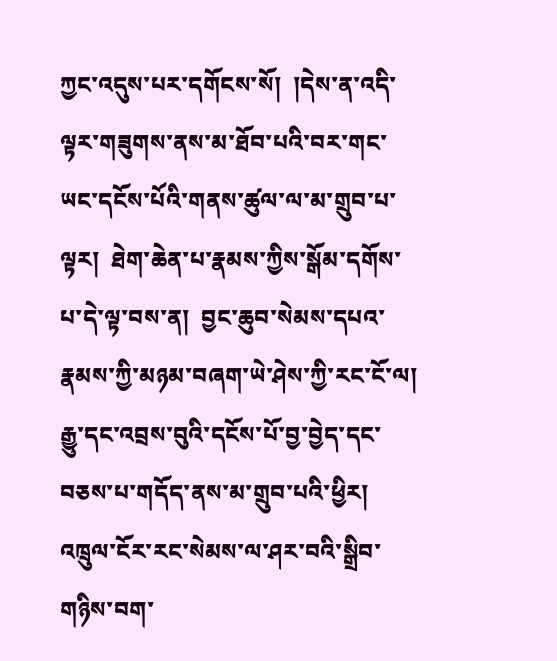ཀྱང་འདུས་པར་དགོངས་སོ།  །དེས་ན་འདི་ལྟར་གཟུགས་ནས་མ་ཐོབ་པའི་བར་གང་ཡང་དངོས་པོའི་གནས་ཚུལ་ལ་མ་གྲུབ་པ་ལྟར།  ཐེག་ཆེན་པ་རྣམས་ཀྱིས་སྒོམ་དགོས་པ་དེ་ལྟ་བས་ན།  བྱང་ཆུབ་སེམས་དཔའ་རྣམས་ཀྱི་མཉམ་བཞག་ཡེ་ཤེས་ཀྱི་རང་ངོ་ལ།  རྒྱུ་དང་འབྲས་བུའི་དངོས་པོ་བྱ་བྱེད་དང་བཅས་པ་གདོད་ནས་མ་གྲུབ་པའི་ཕྱིར།  འཁྲུལ་ངོར་རང་སེམས་ལ་ཤར་བའི་སྒྲིབ་གཉིས་བག་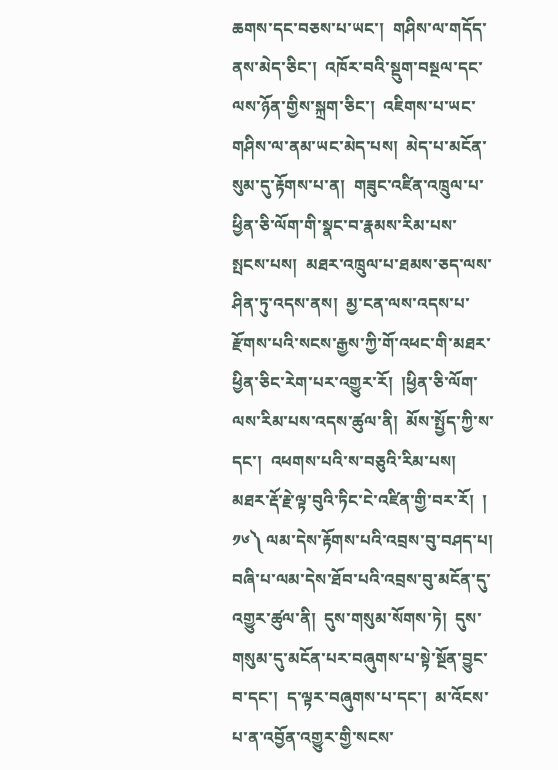ཆགས་དང་བཅས་པ་ཡང་།  གཤིས་ལ་གདོད་ནས་མེད་ཅིང་།  འཁོར་བའི་སྡུག་བསྔལ་དང་ལས་ཉོན་གྱིས་སྐྲག་ཅིང་།  འཇིགས་པ་ཡང་གཤིས་ལ་ནམ་ཡང་མེད་པས།  མེད་པ་མངོན་སུམ་དུ་རྟོགས་པ་ན།  གཟུང་འཛིན་འཁྲུལ་པ་ཕྱིན་ཅི་ལོག་གི་སྣང་བ་རྣམས་རིམ་པས་སྤངས་པས།  མཐར་འཁྲུལ་པ་ཐམས་ཅད་ལས་ཤིན་ཏུ་འདས་ནས།  མྱ་ངན་ལས་འདས་པ་རྫོགས་པའི་སངས་རྒྱས་ཀྱི་གོ་འཕང་གི་མཐར་ཕྱིན་ཅིང་རེག་པར་འགྱུར་རོ།  །ཕྱིན་ཅི་ལོག་ལས་རིམ་པས་འདས་ཚུལ་ནི།  མོས་སྤྱོད་ཀྱི་ས་དང་།  འཕགས་པའི་ས་བཅུའི་རིམ་པས།  མཐར་རྡོ་རྗེ་ལྟ་བུའི་ཏིང་ངེ་འཛིན་གྱི་བར་རོ།  །
༡༦༽ ལམ་དེས་རྟོགས་པའི་འབྲས་བུ་བཤད་པ།
བཞི་པ་ལམ་དེས་ཐོབ་པའི་འབྲས་བུ་མངོན་དུ་འགྱུར་ཚུལ་ནི།  དུས་གསུམ་སོགས་ཏེ།  དུས་གསུམ་དུ་མངོན་པར་བཞུགས་པ་སྟེ་སྔོན་བྱུང་བ་དང་།  ད་ལྟར་བཞུགས་པ་དང་།  མ་འོངས་པ་ན་འབྱོན་འགྱུར་གྱི་སངས་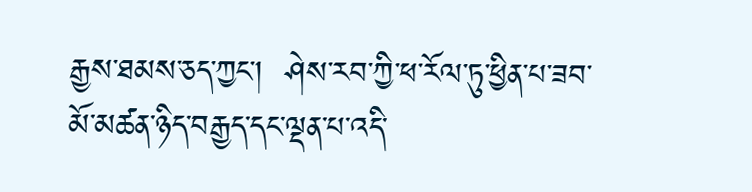རྒྱས་ཐམས་ཅད་ཀྱང་།  ཤེས་རབ་ཀྱི་ཕ་རོལ་ཏུ་ཕྱིན་པ་ཟབ་མོ་མཚན་ཉིད་བརྒྱད་དང་ལྡན་པ་འདི་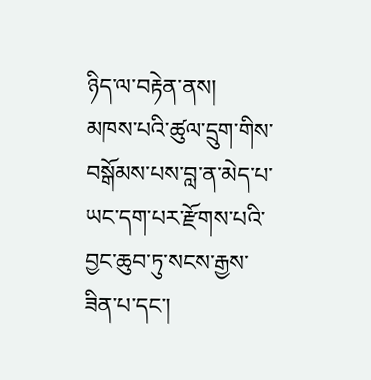ཉིད་ལ་བརྟེན་ནས།  མཁས་པའི་ཚུལ་དྲུག་གིས་བསྒོམས་པས་བླ་ན་མེད་པ་ཡང་དག་པར་རྫོགས་པའི་བྱང་ཆུབ་ཏུ་སངས་རྒྱས་ཟིན་པ་དང་།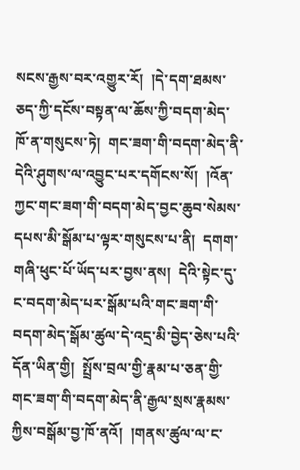སངས་རྒྱས་བར་འགྱུར་རོ།  །དེ་དག་ཐམས་ཅད་ཀྱི་དངོས་བསྟན་ལ་ཆོས་ཀྱི་བདག་མེད་ཁོ་ན་གསུངས་ཏེ།  གང་ཟག་གི་བདག་མེད་ནི་དེའི་ཤུགས་ལ་འབྱུང་པར་དགོངས་སོ།  །འོན་ཀྱང་གང་ཟག་གི་བདག་མེད་བྱང་ཆུབ་སེམས་དཔས་མི་སྒོམ་པ་ལྟར་གསུངས་པ་ནི།  དགག་གཞི་ཕུང་པོ་ཡོད་པར་བྱས་ནས།  དེའི་སྟེང་དུ་ང་བདག་མེད་པར་སྒོམ་པའི་གང་ཟག་གི་བདག་མེད་སྒོམ་ཚུལ་དེ་འདྲ་མི་བྱེད་ཅེས་པའི་དོན་ཡིན་གྱི།  སྤྲོས་བྲལ་གྱི་རྣམ་པ་ཅན་གྱི་གང་ཟག་གི་བདག་མེད་ནི་རྒྱལ་སྲས་རྣམས་ཀྱིས་བསྒོམ་བྱ་ཁོ་ནའོ།  །གནས་ཚུལ་ལ་ང་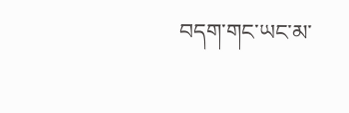བདག་གང་ཡང་མ་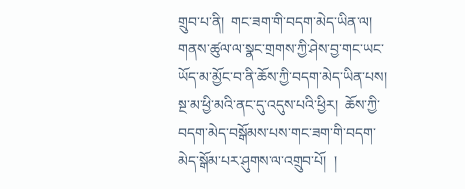གྲུབ་པ་ནི།  གང་ཟག་གི་བདག་མེད་ཡིན་ལ།  གནས་ཚུལ་ལ་སྣང་གྲགས་ཀྱི་ཤེས་བྱ་གང་ཡང་ཡོད་མ་མྱོང་བ་ནི་ཆོས་ཀྱི་བདག་མེད་ཡིན་པས།  སྔ་མ་ཕྱི་མའི་ནང་དུ་འདུས་པའི་ཕྱིར།  ཆོས་ཀྱི་བདག་མེད་བསྒོམས་པས་གང་ཟག་གི་བདག་མེད་སྒོམ་པར་ཤུགས་ལ་འགྲུབ་པོ།  །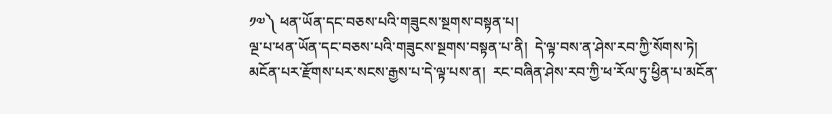༡༧༽ ཕན་ཡོན་དང་བཅས་པའི་གཟུངས་སྔགས་བསྟན་པ།
ལྔ་པ་ཕན་ཡོན་དང་བཅས་པའི་གཟུངས་སྔགས་བསྟན་པ་ནི།  དེ་ལྟ་བས་ན་ཤེས་རབ་ཀྱི་སོགས་ཏེ།  མངོན་པར་རྫོགས་པར་སངས་རྒྱས་པ་དེ་ལྟ་པས་ན།  རང་བཞིན་ཤེས་རབ་ཀྱི་ཕ་རོལ་ཏུ་ཕྱིན་པ་མངོན་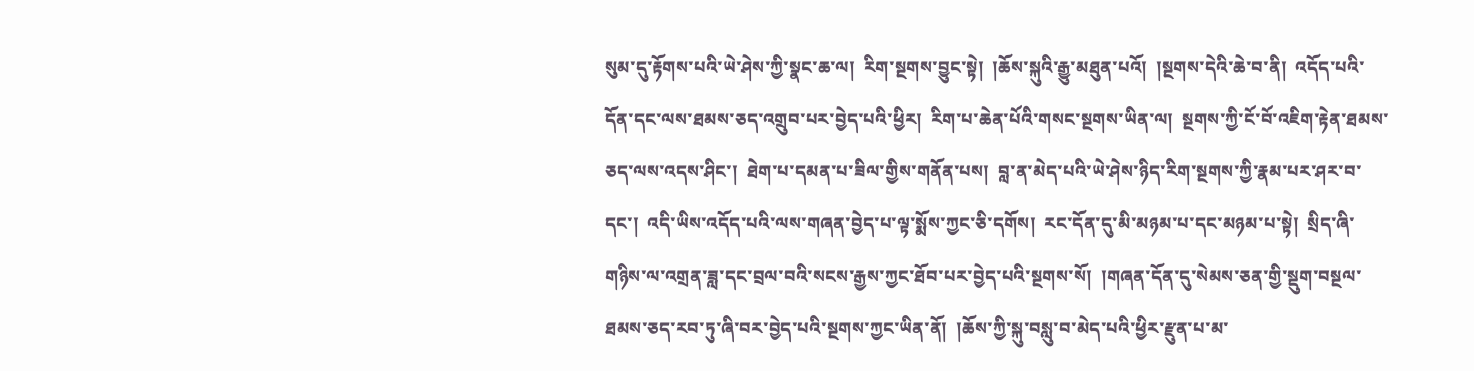སུམ་དུ་རྟོགས་པའི་ཡེ་ཤེས་ཀྱི་སྣང་ཆ་ལ།  རིག་སྔགས་བྱུང་སྟེ།  །ཆོས་སྐུའི་རྒྱུ་མཐུན་པའོ།  །སྔགས་དེའི་ཆེ་བ་ནི།  འདོད་པའི་དོན་དང་ལས་ཐམས་ཅད་འགྲུབ་པར་བྱེད་པའི་ཕྱིར།  རིག་པ་ཆེན་པོའི་གསང་སྔགས་ཡིན་ལ།  སྔགས་ཀྱི་ངོ་བོ་འཇིག་རྟེན་ཐམས་ཅད་ལས་འདས་ཤིང་།  ཐེག་པ་དམན་པ་ཟིལ་གྱིས་གནོན་པས།  བླ་ན་མེད་པའི་ཡེ་ཤེས་ཉིད་རིག་སྔགས་ཀྱི་རྣམ་པར་ཤར་བ་དང་།  འདི་ཡིས་འདོད་པའི་ལས་གཞན་བྱེད་པ་ལྟ་སྨོས་ཀྱང་ཅི་དགོས།  རང་དོན་དུ་མི་མཉམ་པ་དང་མཉམ་པ་སྟེ།  སྲིད་ཞི་གཉིས་ལ་འགྲན་ཟླ་དང་བྲལ་བའི་སངས་རྒྱས་ཀྱང་ཐོབ་པར་བྱེད་པའི་སྔགས་སོ།  །གཞན་དོན་དུ་སེམས་ཅན་གྱི་སྡུག་བསྔལ་ཐམས་ཅད་རབ་ཏུ་ཞི་བར་བྱེད་པའི་སྔགས་ཀྱང་ཡིན་ནོ།  །ཆོས་ཀྱི་སྐུ་བསླུ་བ་མེད་པའི་ཕྱིར་རྫུན་པ་མ་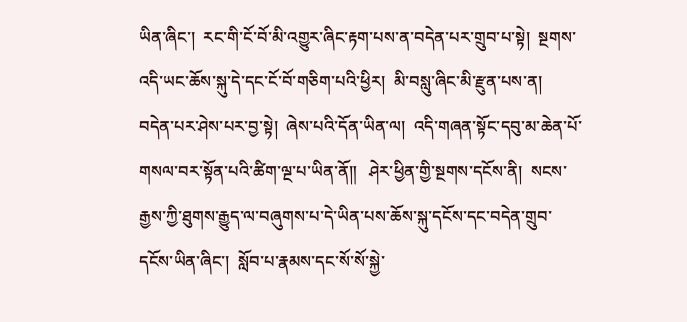ཡིན་ཞིང་།  རང་གི་ངོ་བོ་མི་འགྱུར་ཞིང་རྟག་པས་ན་བདེན་པར་གྲུབ་པ་སྟེ།  སྔགས་འདི་ཡང་ཆོས་སྐུ་དེ་དང་ངོ་བོ་གཅིག་པའི་ཕྱིར།  མི་བསླུ་ཞིང་མི་རྫུན་པས་ན།  བདེན་པར་ཤེས་པར་བྱ་སྟེ།  ཞེས་པའི་དོན་ཡིན་ལ།  འདི་གཞན་སྟོང་དབུ་མ་ཆེན་པོ་གསལ་བར་སྟོན་པའི་ཚིག་ལྔ་པ་ཡིན་ནོ༎   ཤེར་ཕྱིན་གྱི་སྔགས་དངོས་ནི།  སངས་རྒྱས་ཀྱི་ཐུགས་རྒྱུད་ལ་བཞུགས་པ་དེ་ཡིན་པས་ཆོས་སྐུ་དངོས་དང་བདེན་གྲུབ་དངོས་ཡིན་ཞིང་།  སློབ་པ་རྣམས་དང་སོ་སོ་སྐྱེ་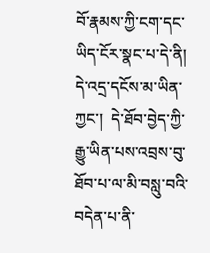བོ་རྣམས་ཀྱི་ངག་དང་ཡིད་ངོར་སྣང་པ་དེ་ནི།  དེ་འདྲ་དངོས་མ་ཡིན་ཀྱང་།  དེ་ཐོབ་བྱེད་ཀྱི་རྒྱུ་ཡིན་པས་འབྲས་བུ་ཐོབ་པ་ལ་མི་བསླུ་བའི་བདེན་པ་ནི་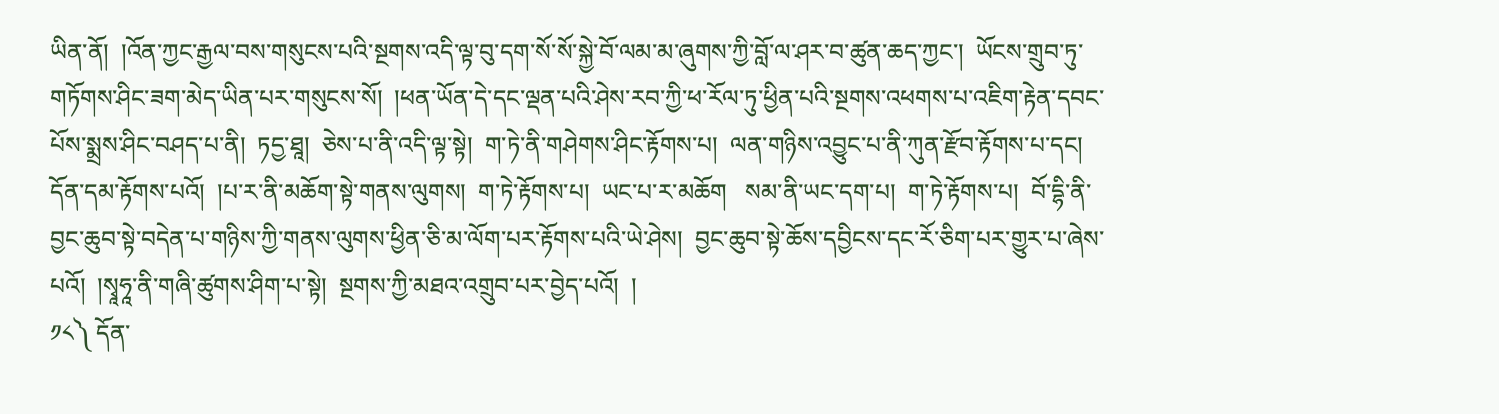ཡིན་ནོ།  །འོན་ཀྱང་རྒྱལ་བས་གསུངས་པའི་སྔགས་འདི་ལྟ་བུ་དག་སོ་སོ་སྐྱེ་བོ་ལམ་མ་ཞུགས་ཀྱི་བློ་ལ་ཤར་བ་ཚུན་ཆད་ཀྱང་།  ཡོངས་གྲུབ་ཏུ་གཏོགས་ཤིང་ཟག་མེད་ཡིན་པར་གསུངས་སོ།  །ཕན་ཡོན་དེ་དང་ལྡན་པའི་ཤེས་རབ་ཀྱི་ཕ་རོལ་ཏུ་ཕྱིན་པའི་སྔགས་འཕགས་པ་འཇིག་རྟེན་དབང་པོས་སྨྲས་ཤིང་བཤད་པ་ནི།  ཏདྱ་ཐཱ།  ཅེས་པ་ནི་འདི་ལྟ་སྟེ།  ག་ཏེ་ནི་གཤེགས་ཤིང་རྟོགས་པ།  ལན་གཉིས་འབྱུང་པ་ནི་ཀུན་རྫོབ་རྟོགས་པ་དང།  དོན་དམ་རྟོགས་པའོ།  །པ་ར་ནི་མཆོག་སྟེ་གནས་ལུགས།  ག་ཏེ་རྟོགས་པ།  ཡང་པ་ར་མཆོག   སམ་ནི་ཡང་དག་པ།  ག་ཏེ་རྟོགས་པ།  བོ་དྷི་ནི་བྱང་ཆུབ་སྟེ་བདེན་པ་གཉིས་ཀྱི་གནས་ལུགས་ཕྱིན་ཅི་མ་ལོག་པར་རྟོགས་པའི་ཡེ་ཤེས།  བྱང་ཆུབ་སྟེ་ཆོས་དབྱིངས་དང་རོ་ཅིག་པར་གྱུར་པ་ཞེས་པའོ།  །སྭཱཧཱ་ནི་གཞི་ཚུགས་ཤིག་པ་སྟེ།  སྔགས་ཀྱི་མཐའ་འགྲུབ་པར་བྱེད་པའོ།  །
༡༨༽ དོན་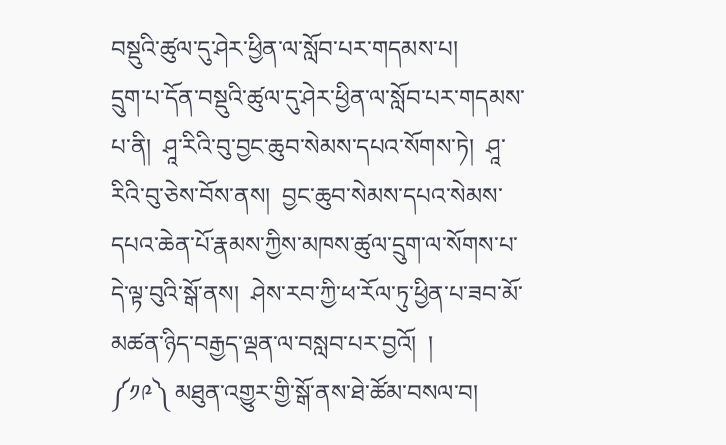བསྡུའི་ཚུལ་དུ་ཤེར་ཕྱིན་ལ་སློབ་པར་གདམས་པ།
དྲུག་པ་དོན་བསྡུའི་ཚུལ་དུ་ཤེར་ཕྱིན་ལ་སློབ་པར་གདམས་པ་ནི།  ཤཱ་རིའི་བུ་བྱང་ཆུབ་སེམས་དཔའ་སོགས་ཏེ།  ཤཱ་རིའི་བུ་ཅེས་བོས་ནས།  བྱང་ཆུབ་སེམས་དཔའ་སེམས་དཔའ་ཆེན་པོ་རྣམས་ཀྱིས་མཁས་ཚུལ་དྲུག་ལ་སོགས་པ་དེ་ལྟ་བུའི་སྒོ་ནས།  ཤེས་རབ་ཀྱི་ཕ་རོལ་ཏུ་ཕྱིན་པ་ཟབ་མོ་མཚན་ཉིད་བརྒྱད་ལྡན་ལ་བསླབ་པར་བྱའོ།  །
༼༡༩༽ མཐུན་འགྱུར་གྱི་སྒོ་ནས་ཐེ་ཚོམ་བསལ་བ།